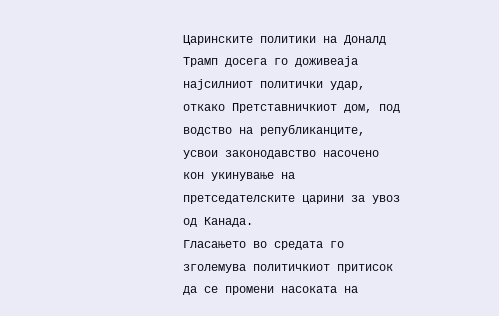Царинските политики на Доналд Трамп досега го доживеаја најсилниот политички удар, откако Претставничкиот дом, под водство на републиканците, усвои законодавство насочено кон укинување на претседателските царини за увоз од Канада.
Гласањето во средата го зголемува политичкиот притисок да се промени насоката на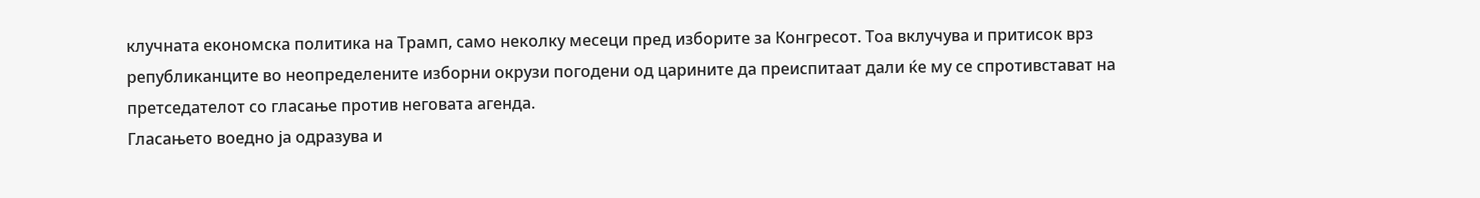клучната економска политика на Трамп, само неколку месеци пред изборите за Конгресот. Тоа вклучува и притисок врз републиканците во неопределените изборни окрузи погодени од царините да преиспитаат дали ќе му се спротивстават на претседателот со гласање против неговата агенда.
Гласањето воедно ја одразува и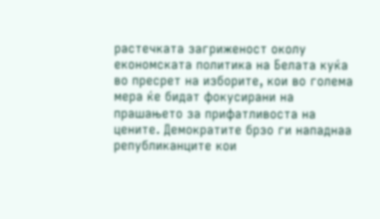растечката загриженост околу економската политика на Белата куќа во пресрет на изборите, кои во голема мера ќе бидат фокусирани на прашањето за прифатливоста на цените. Демократите брзо ги нападнаа републиканците кои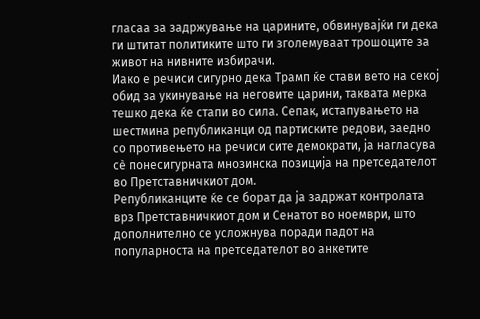гласаа за задржување на царините, обвинувајќи ги дека ги штитат политиките што ги зголемуваат трошоците за живот на нивните избирачи.
Иако е речиси сигурно дека Трамп ќе стави вето на секој обид за укинување на неговите царини, таквата мерка тешко дека ќе стапи во сила. Сепак, истапувањето на шестмина републиканци од партиските редови, заедно со противењето на речиси сите демократи, ја нагласува сè понесигурната мнозинска позиција на претседателот во Претставничкиот дом.
Републиканците ќе се борат да ја задржат контролата врз Претставничкиот дом и Сенатот во ноември, што дополнително се усложнува поради падот на популарноста на претседателот во анкетите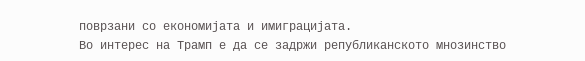поврзани со економијата и имиграцијата.
Во интерес на Трамп е да се задржи републиканското мнозинство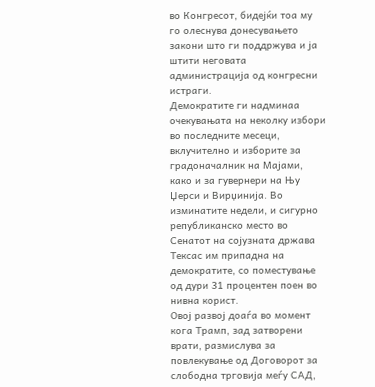во Конгресот, бидејќи тоа му го олеснува донесувањето закони што ги поддржува и ја штити неговата администрација од конгресни истраги.
Демократите ги надминаа очекувањата на неколку избори во последните месеци, вклучително и изборите за градоначалник на Мајами, како и за гувернери на Њу Џерси и Вирџинија. Во изминатите недели, и сигурно републиканско место во Сенатот на сојузната држава Тексас им припадна на демократите, со поместување од дури 31 процентен поен во нивна корист.
Овој развој доаѓа во момент кога Трамп, зад затворени врати, размислува за повлекување од Договорот за слободна трговија меѓу САД,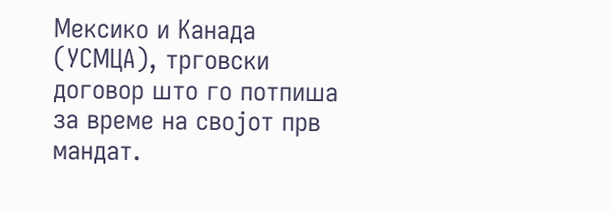Мексико и Канада (УСМЦА), трговски договор што го потпиша за време на својот прв мандат.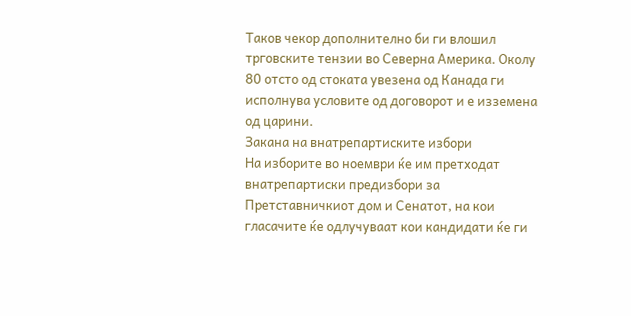Таков чекор дополнително би ги влошил трговските тензии во Северна Америка. Околу 80 отсто од стоката увезена од Канада ги исполнува условите од договорот и е изземена од царини.
Закана на внатрепартиските избори
На изборите во ноември ќе им претходат внатрепартиски предизбори за Претставничкиот дом и Сенатот, на кои гласачите ќе одлучуваат кои кандидати ќе ги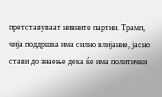претставуваат нивните партии. Трамп, чија поддршка има силно влијание, јасно стави до знаење дека ќе има политички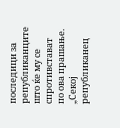последици за републиканците што ќе му се спротивстават по ова прашање.
„Секој републиканец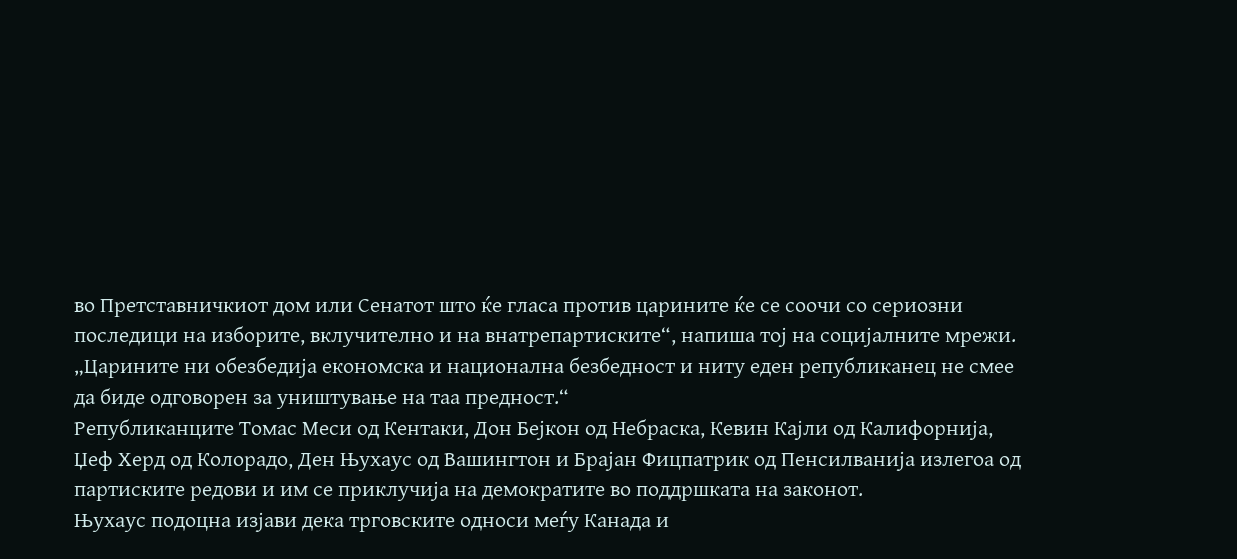во Претставничкиот дом или Сенатот што ќе гласа против царините ќе се соочи со сериозни последици на изборите, вклучително и на внатрепартиските“, напиша тој на социјалните мрежи. „Царините ни обезбедија економска и национална безбедност и ниту еден републиканец не смее да биде одговорен за уништување на таа предност.“
Републиканците Томас Меси од Кентаки, Дон Бејкон од Небраска, Кевин Кајли од Калифорнија, Џеф Херд од Колорадо, Ден Њухаус од Вашингтон и Брајан Фицпатрик од Пенсилванија излегоа од партиските редови и им се приклучија на демократите во поддршката на законот.
Њухаус подоцна изјави дека трговските односи меѓу Канада и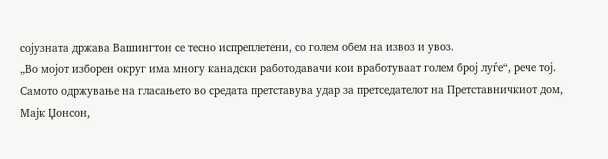сојузната држава Вашингтон се тесно испреплетени, со голем обем на извоз и увоз.
„Во мојот изборен округ има многу канадски работодавачи кои вработуваат голем број луѓе“, рече тој.
Самото одржување на гласањето во средата претставува удар за претседателот на Претставничкиот дом, Мајк Џонсон,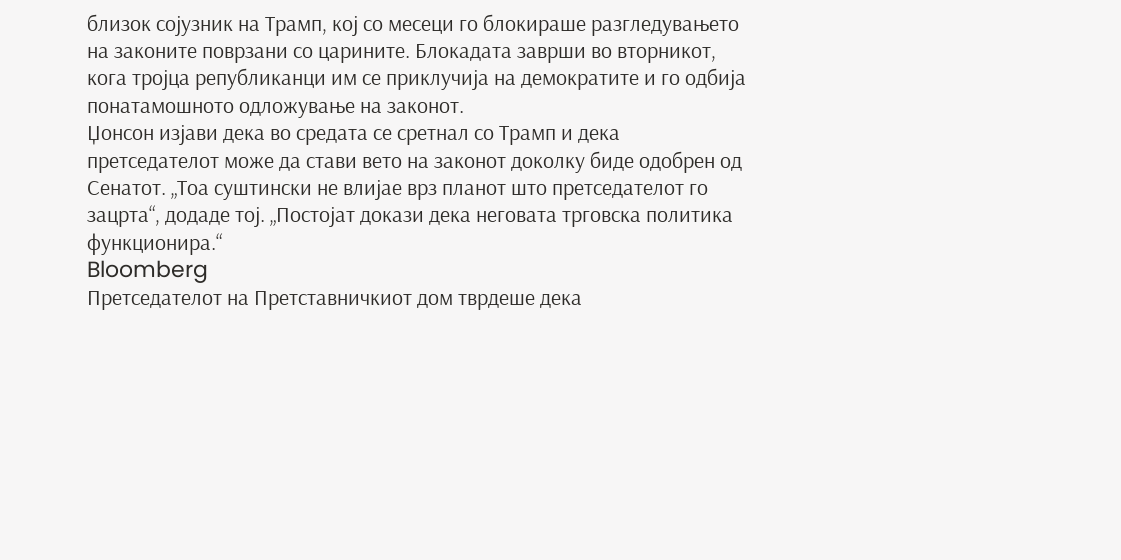близок сојузник на Трамп, кој со месеци го блокираше разгледувањето на законите поврзани со царините. Блокадата заврши во вторникот, кога тројца републиканци им се приклучија на демократите и го одбија понатамошното одложување на законот.
Џонсон изјави дека во средата се сретнал со Трамп и дека претседателот може да стави вето на законот доколку биде одобрен од Сенатот. „Тоа суштински не влијае врз планот што претседателот го зацрта“, додаде тој. „Постојат докази дека неговата трговска политика функционира.“
Bloomberg
Претседателот на Претставничкиот дом тврдеше дека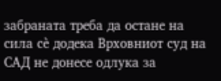забраната треба да остане на сила сѐ додека Врховниот суд на САД не донесе одлука за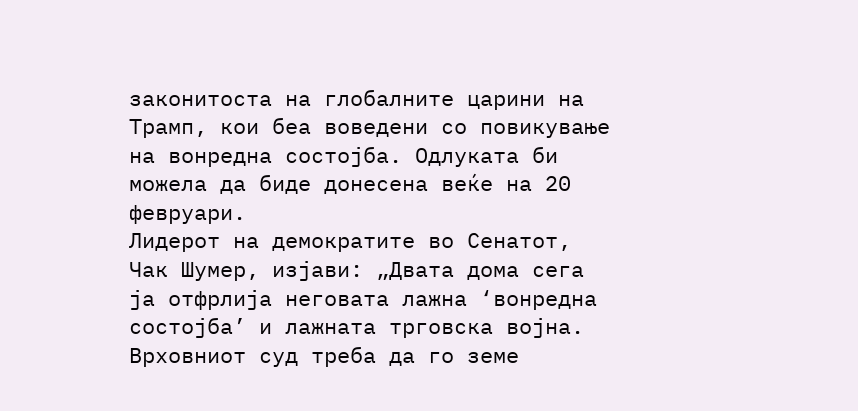законитоста на глобалните царини на Трамп, кои беа воведени со повикување на вонредна состојба. Одлуката би можела да биде донесена веќе на 20 февруари.
Лидерот на демократите во Сенатот, Чак Шумер, изјави: „Двата дома сега ја отфрлија неговата лажна ‘вонредна состојба’ и лажната трговска војна. Врховниот суд треба да го земе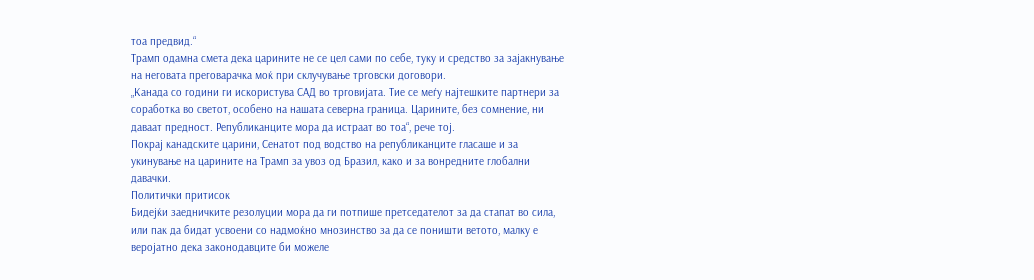тоа предвид.“
Трамп одамна смета дека царините не се цел сами по себе, туку и средство за зајакнување на неговата преговарачка моќ при склучување трговски договори.
„Канада со години ги искористува САД во трговијата. Тие се меѓу најтешките партнери за соработка во светот, особено на нашата северна граница. Царините, без сомнение, ни даваат предност. Републиканците мора да истраат во тоа“, рече тој.
Покрај канадските царини, Сенатот под водство на републиканците гласаше и за укинување на царините на Трамп за увоз од Бразил, како и за вонредните глобални давачки.
Политички притисок
Бидејќи заедничките резолуции мора да ги потпише претседателот за да стапат во сила, или пак да бидат усвоени со надмоќно мнозинство за да се поништи ветото, малку е веројатно дека законодавците би можеле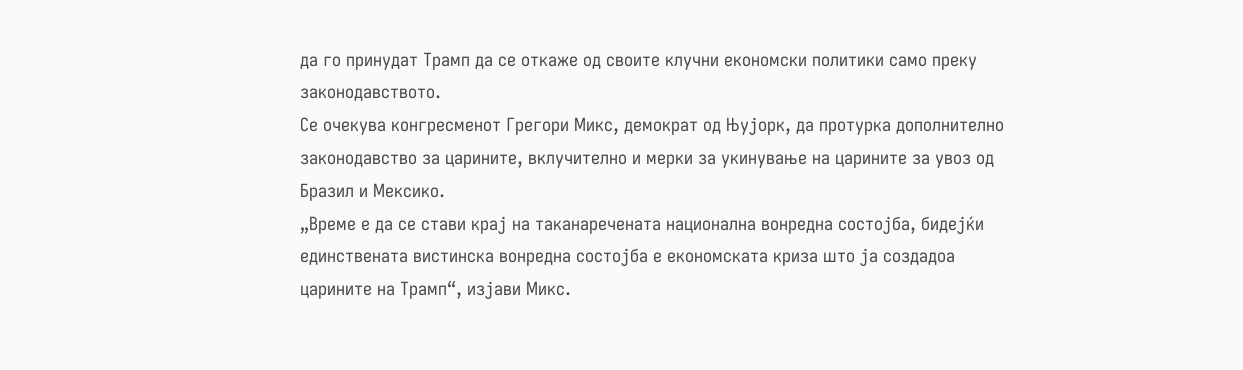да го принудат Трамп да се откаже од своите клучни економски политики само преку законодавството.
Се очекува конгресменот Грегори Микс, демократ од Њујорк, да протурка дополнително законодавство за царините, вклучително и мерки за укинување на царините за увоз од Бразил и Мексико.
„Време е да се стави крај на таканаречената национална вонредна состојба, бидејќи единствената вистинска вонредна состојба е економската криза што ја создадоа царините на Трамп“, изјави Микс.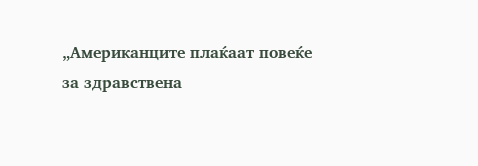„Американците плаќаат повеќе за здравствена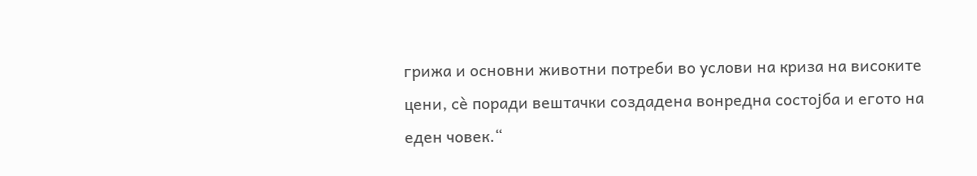грижа и основни животни потреби во услови на криза на високите цени, сѐ поради вештачки создадена вонредна состојба и егото на еден човек.“